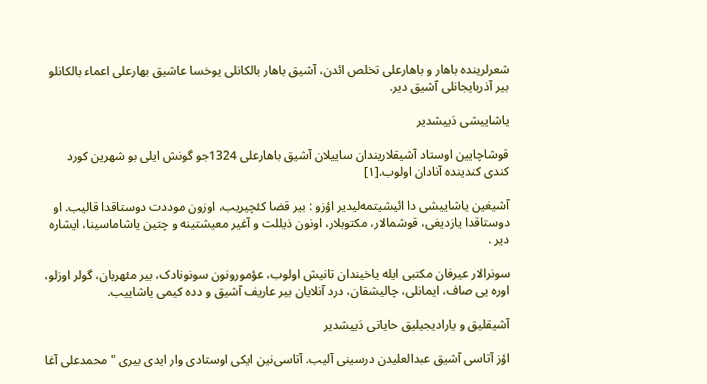شعرلرینده باهار و باهارعلی تخلص ائدن، آشیق باهار بالکانلی یوخسا عاشیق بهارعلی اعماء بالکانلو بیر آذربایجانلی آشیق دیر.

یاشاییشی دَییشدیر

قوشاچایین اوستاد آشیقلاریندان ساییلان آشیق باهارعلی 1324جو گونش ایلی بو شهرین کورد کندی کندینده آنادان اولوب.[۱]

آشیغین یاشاییشی دا ائیشیتمه‌لیدیر اؤزو : بیر قضا کئچیریب، اوزون موددت دوستاقدا قالیب. او دوستاقدا یازدیغی، قوشمالار، مکتوبلار، اونون ذیللت و آغیر معیشتینه و چتین یاشاماسینا، ایشاره دیر .

سونرالار عیرفان مکتبی ایله یاخیندان تانیش اولوب، عؤمورونون سونونادک، بیر مئهربان، گولر اوزلو، اوره یی صاف، ایمانلی، چالیشقان، درد آنلایان بیر عاریف آشیق و دده کیمی یاشاییب.

آشیقلیق و یارادیجیلیق حایاتی دَییشدیر

اؤز آتاسی آشیق عبدالعلیدن درسینی آلیب. آتاسی‌نین ایکی اوستادی وار ایدی بیری " محمدعلی آغا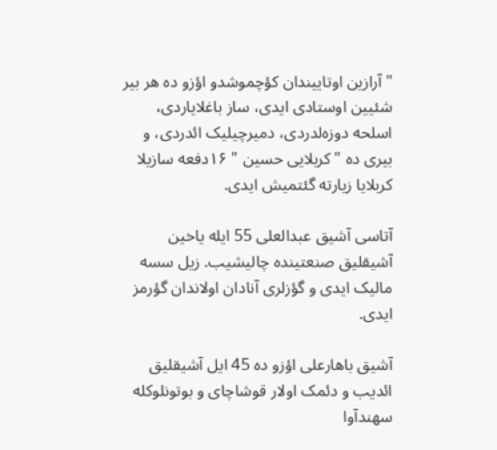" آرازین اوتاییندان کؤچموشدو اؤزو ده هر بیر شئیین اوستادی ایدی، ساز باغلایاردی، اسلحه دوزه‌لدردی، دمیرچیلیک ائدردی، و بیری ده "کربلایی حسین " ۱۶دفعه سازیلا کربلایا زیارته گئتمیش ایدی.

آتاسی آشیق عبدالعلی 55 ایله یاخین آشیقلیق صنعتینده چالیشیب. زیل سسه مالیک ایدی و گؤزلری آنادان اولاندان گؤرمز ایدی.

آشیق باهارعلی اؤزو ده 45 ایل آشیقلیق ائدیب و دئمک اولار قوشاچای و بوتونلوکله سهندآوا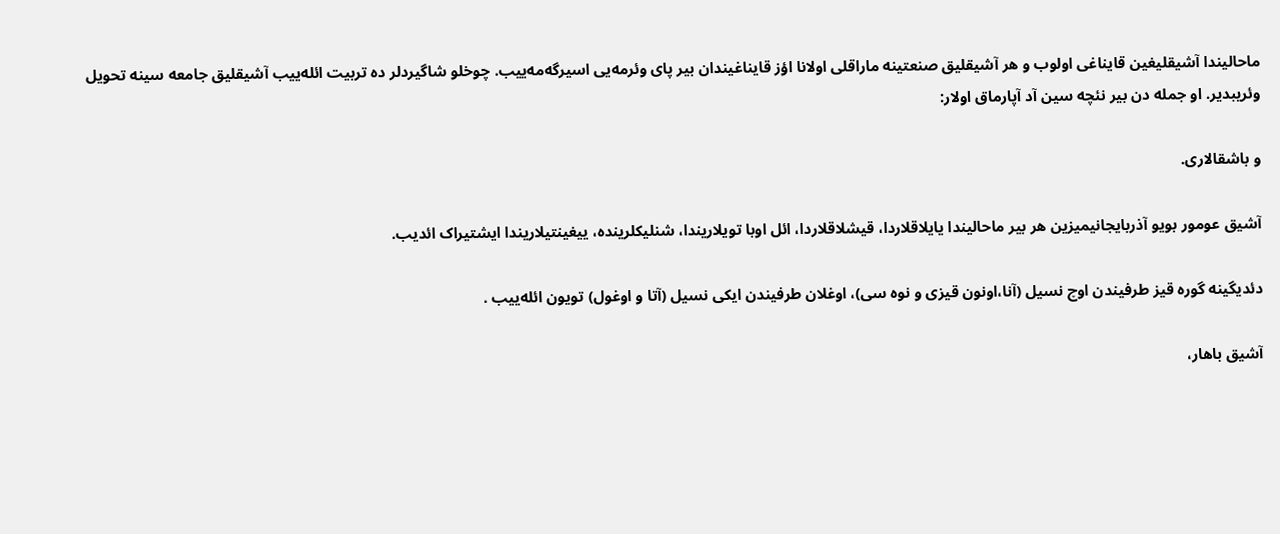ماحالیندا آشیقلیغین قایناغی اولوب و هر آشیقلیق صنعتینه ماراقلی اولانا اؤز قایناغیندان بیر پای وئرمه‌یی اسیرگه‌مه‌ییب. چوخلو شاگیردلر ده تربیت ائله‌ییب آشیقلیق جامعه سینه تحویل وئریبدیر. او جمله دن بیر نئچه سین آد آپارماق اولار:

و باشقالاری.

آشیق عومور بویو آذربایجانیمیزین هر بیر ماحالیندا یایلاقلاردا، قیشلاقلاردا، ائل اوبا تویلاریندا، شنلیکلرینده، ییغینتیلاریندا ایشتیراک ائدیب.

دئدیگینه گوره قیز طرفیندن اوچ نسیل (آنا،اونون قیزی و نوه سی)، اوغلان طرفیندن ایکی نسیل (آتا و اوغول) تویون ائله‌ییب .

آشیق باهار،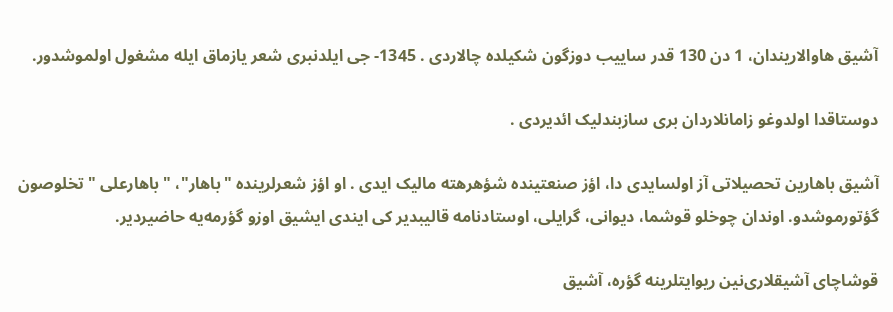آشیق هاوالاریندان، 1 دن 130 قدر ساییب دوزگون شکیلده چالاردی . 1345- جی ایلدنبری شعر یازماق ایله مشغول اولموشدور.

دوستاقدا اولدوغو زامانلاردان بری سازبندلیک ائدیردی .

آشیق باهارین تحصیلاتی آز اولسایدی دا، اؤز صنعتینده شؤهرهته مالیک ایدی . او اؤز شعرلرینده "باهار"، " باهارعلی " تخلوصون گؤتورموشدو. اوندان چوخلو قوشما، دیوانی، گرایلی، اوستادنامه قالیبدیر کی ایندی ایشیق اوزو گؤرمه‌یه حاضیردیر.

قوشاچای آشیقلاری‌نین ریوایتلرینه گؤره، آشیق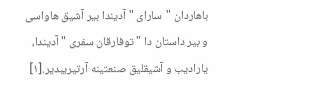باهاردان "سارای " آدیندا بیر آشیق هاواسی و بیر داستان دا " توفارقان سفری " آدیندا، یارادیب و آشیقلیق صنعتینه آرتیریبدیر.[۱]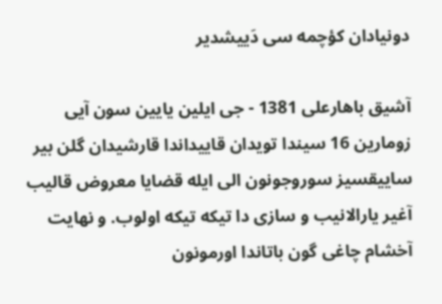دونیادان کؤچمه سی دَییشدیر

آشیق باهارعلی 1381 - جی ایلین یایین سون آیی زومارین 16 سیندا تویدان قاییداندا قارشیدان گلن بیر ساییقسیز سوروجونون الی ایله قضایا معروض قالیب آغیر یارالانیب و سازی دا تیکه تیکه اولوب. و نهایت آخشام چاغی گون باتاندا اورمونون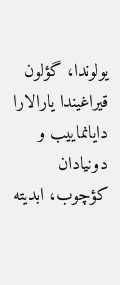یولوندا، گؤلون قیراغیندا یارالارا دایانماییب و دونیادان کؤچوب، ابدیته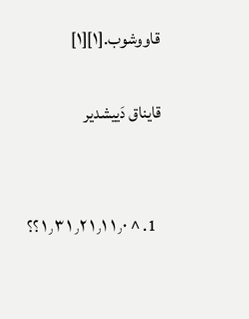قاووشوب.[۱][۱]

قایناق دَییشدیر


  1. ^ ۱٫۰ ۱٫۱ ۱٫۲ ۱٫۳ ؟؟